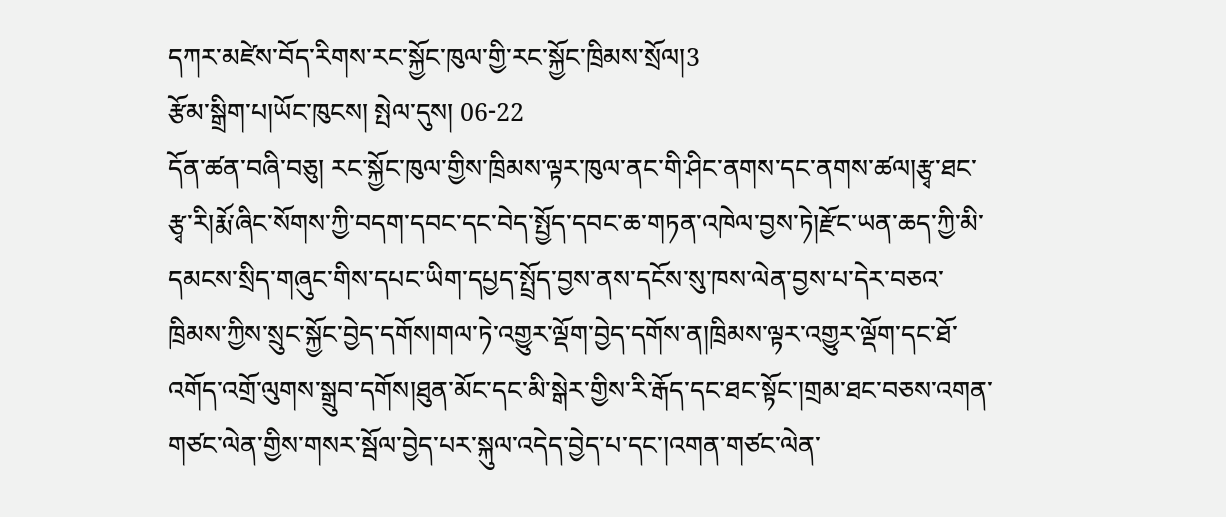དཀར་མཛེས་བོད་རིགས་རང་སྐྱོང་ཁུལ་གྱི་རང་སྐྱོང་ཁྲིམས་སྲོལ།3
རྩོམ་སྒྲིག་པ།ཡོང་ཁུངས། སྤེལ་དུས། 06-22
དོན་ཚན་བཞི་བཅུ། རང་སྐྱོང་ཁུལ་གྱིས་ཁྲིམས་ལྟར་ཁུལ་ནང་གི་ཤིང་ནགས་དང་ནགས་ཚལ།རྩྭ་ཐང་རྩྭ་རི།རྨོ་ཞིང་སོགས་ཀྱི་བདག་དབང་དང་བེད་སྤྱོད་དབང་ཆ་གཏན་འཁེལ་བྱས་ཏེ།རྫོང་ཡན་ཆད་ཀྱི་མི་དམངས་སྲིད་གཞུང་གིས་དཔང་ཡིག་དཔྱད་སྤྲོད་བྱས་ནས་དངོས་སུ་ཁས་ལེན་བྱས་པ་དེར་བཅའ་ཁྲིམས་ཀྱིས་སྲུང་སྐྱོང་བྱེད་དགོས།གལ་ཏེ་འགྱུར་ལྡོག་བྱེད་དགོས་ན།ཁྲིམས་ལྟར་འགྱུར་ལྡོག་དང་ཐོ་འགོད་འགྲོ་ལུགས་སྒྲུབ་དགོས།ཐུན་མོང་དང་མི་སྒེར་གྱིས་རི་རྒོད་དང་ཐང་སྟོང་།གྲམ་ཐང་བཅས་འགན་གཙང་ལེན་གྱིས་གསར་སྦོལ་བྱེད་པར་སྐུལ་འདེད་བྱེད་པ་དང་།འགན་གཙང་ལེན་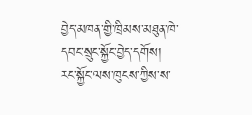བྱེད་མཁན་གྱི་ཁྲིམས་མཐུན་ཁེ་དབང་སྲུང་སྐྱོང་བྱེད་དགོས།
རང་སྐྱོང་ལས་ཁུངས་ཀྱིས་ས་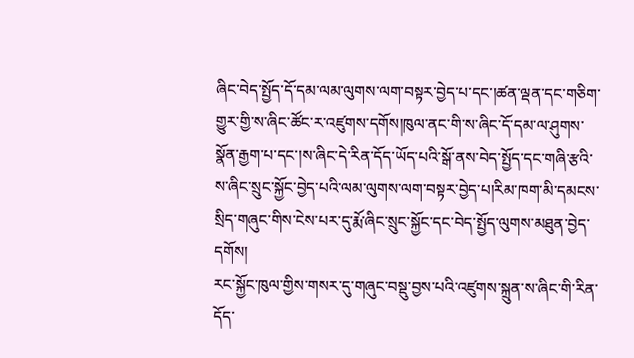ཞིང་བེད་སྤྱོད་དོ་དམ་ལམ་ལུགས་ལག་བསྟར་བྱེད་པ་དང་།ཚན་ལྡན་དང་གཅིག་གྱུར་གྱི་ས་ཞིང་ཚོང་ར་འཛུགས་དགོས།ཁུལ་ནང་གི་ས་ཞིང་དོ་དམ་ལ་ཤུགས་སྣོན་རྒྱག་པ་དང་།ས་ཞིང་དེ་རིན་དོད་ཡོད་པའི་སྒོ་ནས་བེད་སྤྱོད་དང་གཞི་རྩའི་ས་ཞིང་སྲུང་སྐྱོང་བྱེད་པའི་ལམ་ལུགས་ལག་བསྟར་བྱེད་པ།རིམ་ཁག་མི་དམངས་སྲིད་གཞུང་གིས་ངེས་པར་དུ་རྨོ་ཞིང་སྲུང་སྐྱོང་དང་བེད་སྤྱོད་ལུགས་མཐུན་བྱེད་དགོས།
རང་སྐྱོང་ཁུལ་གྱིས་གསར་དུ་གཞུང་བསྡུ་བྱས་པའི་འཛུགས་སྐྲུན་ས་ཞིང་གི་རིན་དོད་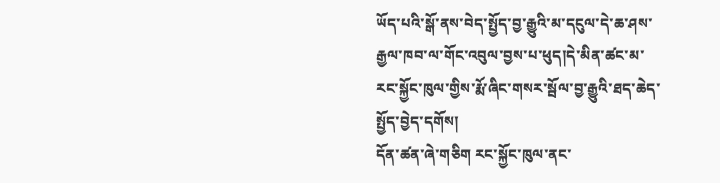ཡོད་པའི་སྒོ་ནས་བེད་སྤྱོད་བྱ་རྒྱུའི་མ་དངུལ་དེ་ཆ་ཤས་རྒྱལ་ཁབ་ལ་གོང་འབུལ་བྱས་པ་ཕུད།དེ་མིན་ཚང་མ་རང་སྐྱོང་ཁུལ་གྱིས་རྨོ་ཞིང་གསར་སྦོལ་བྱ་རྒྱུའི་ཐད་ཆེད་སྤྱོད་བྱེད་དགོས།
དོན་ཚན་ཞེ་གཅིག རང་སྐྱོང་ཁུལ་ནང་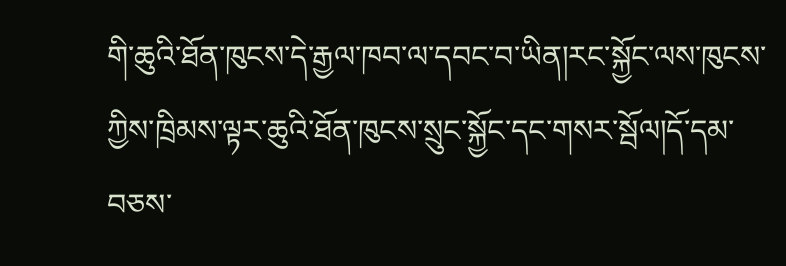གི་ཆུའི་ཐོན་ཁུངས་དེ་རྒྱལ་ཁབ་ལ་དབང་བ་ཡིན།རང་སྐྱོང་ལས་ཁུངས་ཀྱིས་ཁྲིམས་ལྟར་ཆུའི་ཐོན་ཁུངས་སྲུང་སྐྱོང་དང་གསར་སྦོལ།དོ་དམ་བཅས་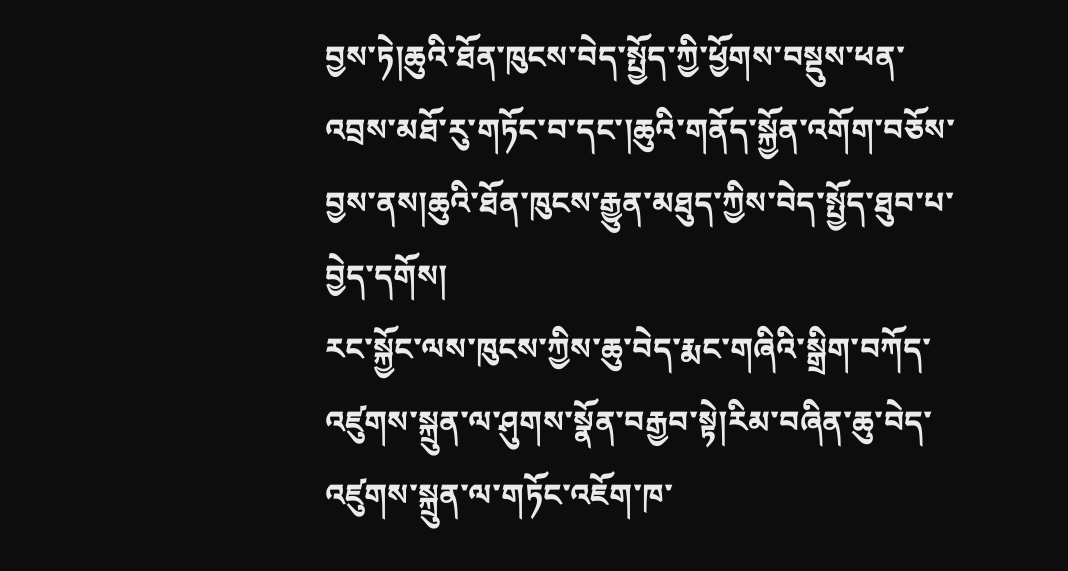བྱས་ཏེ།ཆུའི་ཐོན་ཁུངས་བེད་སྤྱོད་ཀྱི་ཕྱོགས་བསྡུས་ཕན་འབྲས་མཐོ་རུ་གཏོང་བ་དང་།ཆུའི་གནོད་སྐྱོན་འགོག་བཅོས་བྱས་ནས།ཆུའི་ཐོན་ཁུངས་རྒྱུན་མཐུད་ཀྱིས་བེད་སྤྱོད་ཐུབ་པ་བྱེད་དགོས།
རང་སྐྱོང་ལས་ཁུངས་ཀྱིས་ཆུ་བེད་རྨང་གཞིའི་སྒྲིག་བཀོད་འཛུགས་སྐྲུན་ལ་ཤུགས་སྣོན་བརྒྱབ་སྟེ།རིམ་བཞིན་ཆུ་བེད་འཛུགས་སྐྲུན་ལ་གཏོང་འཇོག་ཁ་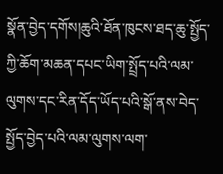སྣོན་བྱེད་དགོས།ཆུའི་ཐོན་ཁུངས་ཐད་ཆུ་སྤྱོད་ཀྱི་ཆོག་མཆན་དཔང་ཡིག་སྤྲོད་པའི་ལམ་ལུགས་དང་རིན་དོད་ཡོད་པའི་སྒོ་ནས་བེད་སྤྱོད་བྱེད་པའི་ལམ་ལུགས་ལག་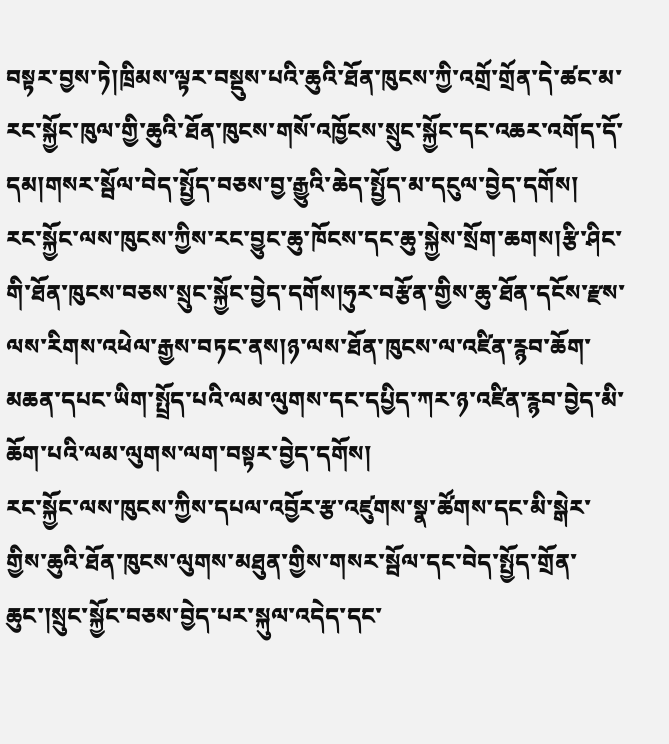བསྟར་བྱས་ཏེ།ཁྲིམས་ལྟར་བསྡུས་པའི་ཆུའི་ཐོན་ཁུངས་ཀྱི་འགྲོ་གྲོན་དེ་ཚང་མ་རང་སྐྱོང་ཁུལ་གྱི་ཆུའི་ཐོན་ཁུངས་གསོ་འཁྱོངས་སྲུང་སྐྱོང་དང་འཆར་འགོད་དོ་དམ།གསར་སྦོལ་བེད་སྤྱོད་བཅས་བྱ་རྒྱུའི་ཆེད་སྤྱོད་མ་དངུལ་བྱེད་དགོས།
རང་སྐྱོང་ལས་ཁུངས་ཀྱིས་རང་བྱུང་ཆུ་ཁོངས་དང་ཆུ་སྐྱེས་སྲོག་ཆགས།རྩི་ཤིང་གི་ཐོན་ཁུངས་བཅས་སྲུང་སྐྱོང་བྱེད་དགོས།ཧུར་བརྩོན་གྱིས་ཆུ་ཐོན་དངོས་རྫས་ལས་རིགས་འཕེལ་རྒྱས་བཏང་ནས།ཉ་ལས་ཐོན་ཁུངས་ལ་འཛིན་རྙབ་ཆོག་མཆན་དཔང་ཡིག་སྤྲོད་པའི་ལམ་ལུགས་དང་དཔྱིད་ཀར་ཉ་འཛིན་རྙབ་བྱེད་མི་ཆོག་པའི་ལམ་ལུགས་ལག་བསྟར་བྱེད་དགོས།
རང་སྐྱོང་ལས་ཁུངས་ཀྱིས་དཔལ་འབྱོར་རྩ་འཛུགས་སྣ་ཚོགས་དང་མི་སྒེར་གྱིས་ཆུའི་ཐོན་ཁུངས་ལུགས་མཐུན་གྱིས་གསར་སྦོལ་དང་བེད་སྤྱོད་གྲོན་ཆུང་།སྲུང་སྐྱོང་བཅས་བྱེད་པར་སྐུལ་འདེད་དང་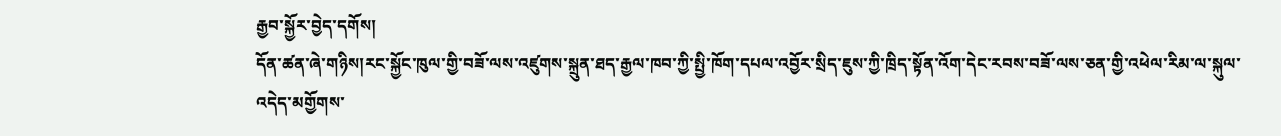རྒྱབ་སྐྱོར་བྱེད་དགོས།
དོན་ཚན་ཞེ་གཉིས།རང་སྐྱོང་ཁུལ་གྱི་བཟོ་ལས་འཛུགས་སྐྲུན་ཐད་རྒྱལ་ཁབ་ཀྱི་སྤྱི་ཁོག་དཔལ་འབྱོར་སྲིད་ཇུས་ཀྱི་ཁྲིད་སྟོན་འོག་དེང་རབས་བཟོ་ལས་ཅན་གྱི་འཕེལ་རིམ་ལ་སྐུལ་འདེད་མགྱོགས་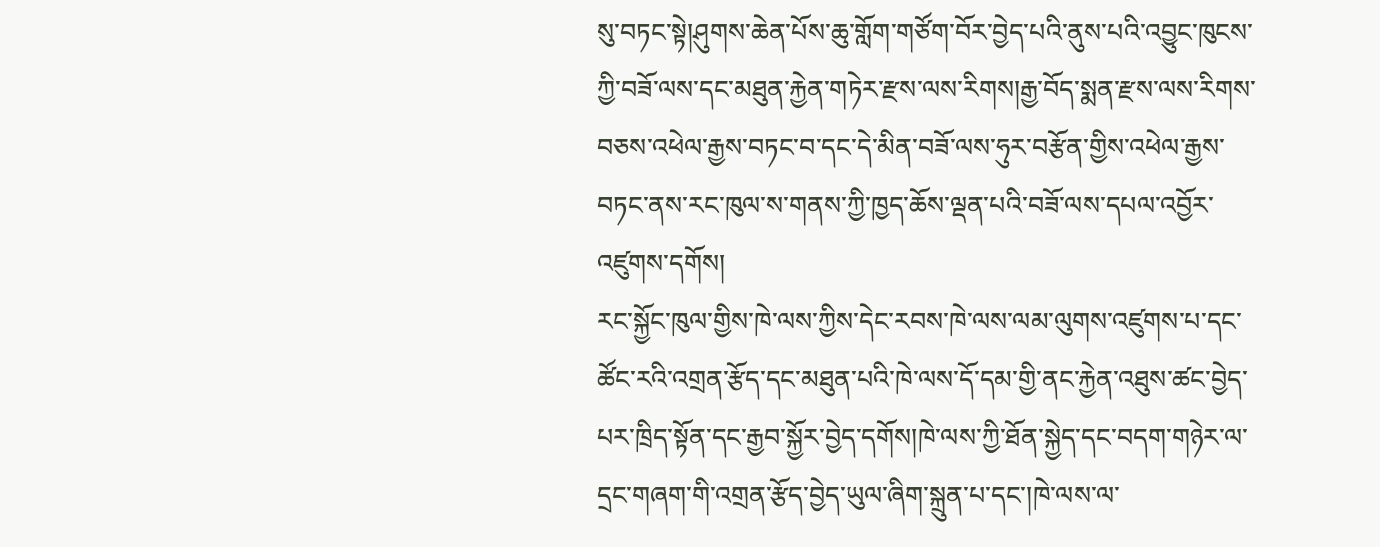སུ་བཏང་སྟེ།ཤུགས་ཆེན་པོས་ཆུ་གློག་གཙོག་བོར་བྱེད་པའི་ནུས་པའི་འབྱུང་ཁུངས་ཀྱི་བཟོ་ལས་དང་མཐུན་རྐྱེན་གཏེར་རྫས་ལས་རིགས།རྒྱ་བོད་སྨན་རྫས་ལས་རིགས་བཅས་འཕེལ་རྒྱས་བཏང་བ་དང་དེ་མིན་བཟོ་ལས་ཧུར་བརྩོན་གྱིས་འཕེལ་རྒྱས་བཏང་ནས་རང་ཁུལ་ས་གནས་ཀྱི་ཁྱད་ཆོས་ལྡན་པའི་བཟོ་ལས་དཔལ་འབྱོར་འཛུགས་དགོས།
རང་སྐྱོང་ཁུལ་གྱིས་ཁེ་ལས་ཀྱིས་དེང་རབས་ཁེ་ལས་ལམ་ལུགས་འཛུགས་པ་དང་ཚོང་རའི་འགྲན་རྩོད་དང་མཐུན་པའི་ཁེ་ལས་དོ་དམ་གྱི་ནང་རྐྱེན་འཐུས་ཚང་བྱེད་པར་ཁྲིད་སྟོན་དང་རྒྱབ་སྐྱོར་བྱེད་དགོས།ཁེ་ལས་ཀྱི་ཐོན་སྐྱེད་དང་བདག་གཉེར་ལ་དྲང་གཞག་གི་འགྲན་རྩོད་བྱེད་ཡུལ་ཞིག་སྐྲུན་པ་དང་།ཁེ་ལས་ལ་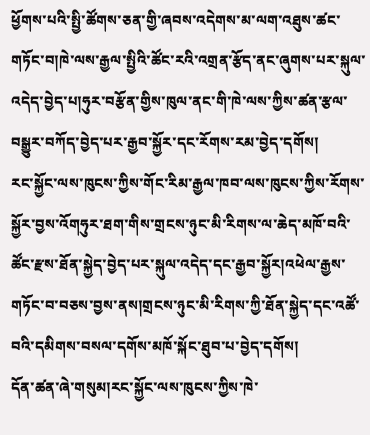ཕྱོགས་པའི་སྤྱི་ཚོགས་ཅན་གྱི་ཞབས་འདེགས་མ་ལག་འཐུས་ཚང་གཏོང་བ།ཁེ་ལས་རྒྱལ་སྤྱིའི་ཚོང་རའི་འགྲན་རྩོད་ནང་ཞུགས་པར་སྐུལ་འདེད་བྱེད་པ།ཧུར་བརྩོན་གྱིས་ཁུལ་ནང་གི་ཁེ་ལས་ཀྱིས་ཚན་རྩལ་བསྒྱུར་བཀོད་བྱེད་པར་རྒྱབ་སྐྱོར་དང་རོགས་རམ་བྱེད་དགོས།
རང་སྐྱོང་ལས་ཁུངས་ཀྱིས་གོང་རིམ་རྒྱལ་ཁབ་ལས་ཁུངས་ཀྱིས་རོགས་སྐྱོར་བྱས་འོགཧུར་ཐག་གིས་གྲངས་ཉུང་མི་རིགས་ལ་ཆེད་མཁོ་བའི་ཚོང་རྫས་ཐོན་སྐྱེད་བྱེད་པར་སྐུལ་འདེད་དང་རྒྱབ་སྐྱོར།འཕེལ་རྒྱས་གཏོང་བ་བཅས་བྱས་ནས།གྲངས་ཉུང་མི་རིགས་ཀྱི་ཐོན་སྐྱེད་དང་འཚོ་བའི་དམིགས་བསལ་དགོས་མཁོ་སྐོང་ཐུབ་པ་བྱེད་དགོས།
དོན་ཚན་ཞེ་གསུམ།རང་སྐྱོང་ལས་ཁུངས་ཀྱིས་ཁེ་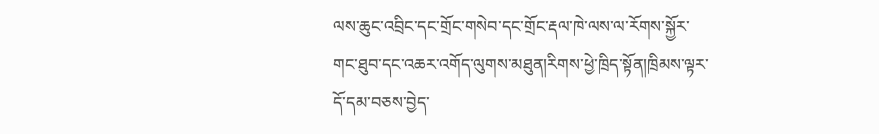ལས་ཆུང་འབྲིང་དང་གྲོང་གསེབ་དང་གྲོང་རྡལ་ཁེ་ལས་ལ་རོགས་སྐྱོར་གང་ཐུབ་དང་འཆར་འགོད་ལུགས་མཐུན།རིགས་ཕྱེ་ཁྲིད་སྟོན།ཁྲིམས་ལྟར་དོ་དམ་བཅས་བྱེད་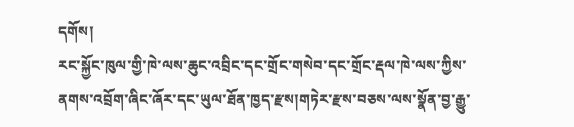དགོས།
རང་སྐྱོང་ཁུལ་གྱི་ཁེ་ལས་ཆུང་འབྲིང་དང་གྲོང་གསེབ་དང་གྲོང་རྡལ་ཁེ་ལས་ཀྱིས་ནགས་འབྲོག་ཞིང་ཞོར་དང་ཡུལ་ཐོན་ཁྱད་རྫས།གཏེར་རྫས་བཅས་ལས་སྣོན་བྱ་རྒྱུ་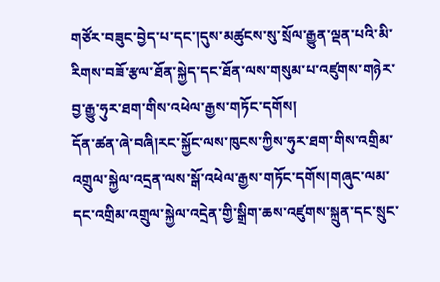གཙོར་བཟུང་བྱེད་པ་དང་།དུས་མཚུངས་སུ་སྲོལ་རྒྱུན་ལྡན་པའི་མི་རིགས་བཟོ་རྩལ་ཐོན་སྐྱེད་དང་ཐོན་ལས་གསུམ་པ་འཛུགས་གཉེར་བྱ་རྒྱུ་ཧུར་ཐག་གིས་འཕེལ་རྒྱས་གཏོང་དགོས།
དོན་ཚན་ཞེ་བཞི།རང་སྐྱོང་ལས་ཁུངས་ཀྱིས་ཧུར་ཐག་གིས་འགྲིམ་འགྲུལ་སྐྱེལ་འདྲན་ལས་སྒོ་འཕེལ་རྒྱས་གཏོང་དགོས།གཞུང་ལམ་དང་འགྲིམ་འགྲུལ་སྐྱེལ་འདྲེན་གྱི་སྒྲིག་ཆས་འཛུགས་སྐྲུན་དང་སྲུང་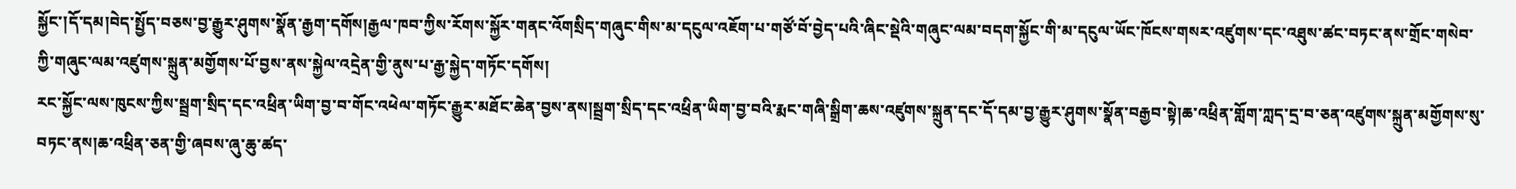སྐྱོང་།དོ་དམ།བེད་སྤྱོད་བཅས་བྱ་རྒྱུར་ཤུགས་སྣོན་རྒྱག་དགོས།རྒྱལ་ཁབ་ཀྱིས་རོགས་སྐྱོར་གནང་འོགསྲིད་གཞུང་གིས་མ་དངུལ་འཇོག་པ་གཙོ་བོ་བྱེད་པའི་ཞིང་སྡེའི་གཞུང་ལམ་བདག་སྐྱོང་གི་མ་དངུལ་ཡོང་ཁོངས་གསར་འཛུགས་དང་འཐུས་ཚང་བཏང་ནས་གྲོང་གསེབ་ཀྱི་གཞུང་ལམ་འཛུགས་སྐྲུན་མགྱོགས་པོ་བྱས་ནས་སྐྱེལ་འདྲེན་གྱི་ནུས་པ་རྒྱ་སྐྱེད་གཏོང་དགོས།
རང་སྐྱོང་ལས་ཁུངས་ཀྱིས་སྦྲག་སྲིད་དང་འཕྲིན་ཡིག་བྱ་བ་གོང་འཕེལ་གཏོང་རྒྱུར་མཐོང་ཆེན་བྱས་ནས།སྦྲག་སྲིད་དང་འཕྲིན་ཡིག་བྱ་བའི་རྨང་གཞི་སྒྲིག་ཆས་འཛུགས་སྐྲུན་དང་དོ་དམ་བྱ་རྒྱུར་ཤུགས་སྣོན་བརྒྱབ་སྟེ།ཆ་འཕྲིན་གློག་ཀླད་དྲ་བ་ཅན་འཛུགས་སྐྲུན་མགྱོགས་སུ་བཏང་ནས།ཆ་འཕྲིན་ཅན་གྱི་ཞབས་ཞུ་ཆུ་ཚད་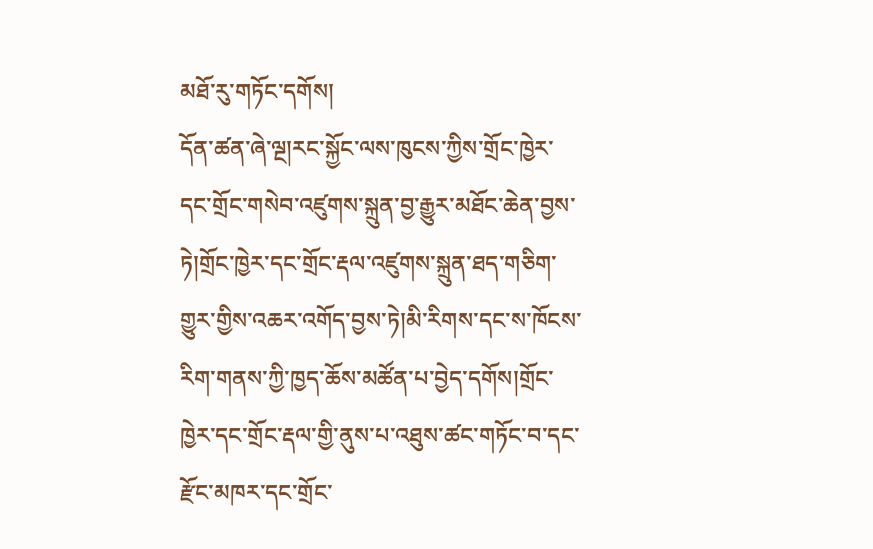མཐོ་རུ་གཏོང་དགོས།
དོན་ཚན་ཞེ་ལྔ།རང་སྐྱོང་ལས་ཁུངས་ཀྱིས་གྲོང་ཁྱེར་དང་གྲོང་གསེབ་འཛུགས་སྐྲུན་བྱ་རྒྱུར་མཐོང་ཆེན་བྱས་ཏེ།གྲོང་ཁྱེར་དང་གྲོང་རྡལ་འཛུགས་སྐྲུན་ཐད་གཅིག་གྱུར་གྱིས་འཆར་འགོད་བྱས་ཏེ།མི་རིགས་དང་ས་ཁོངས་རིག་གནས་ཀྱི་ཁྱད་ཆོས་མཚོན་པ་བྱེད་དགོས།གྲོང་ཁྱེར་དང་གྲོང་རྡལ་གྱི་ནུས་པ་འཐུས་ཚང་གཏོང་བ་དང་རྫོང་མཁར་དང་གྲོང་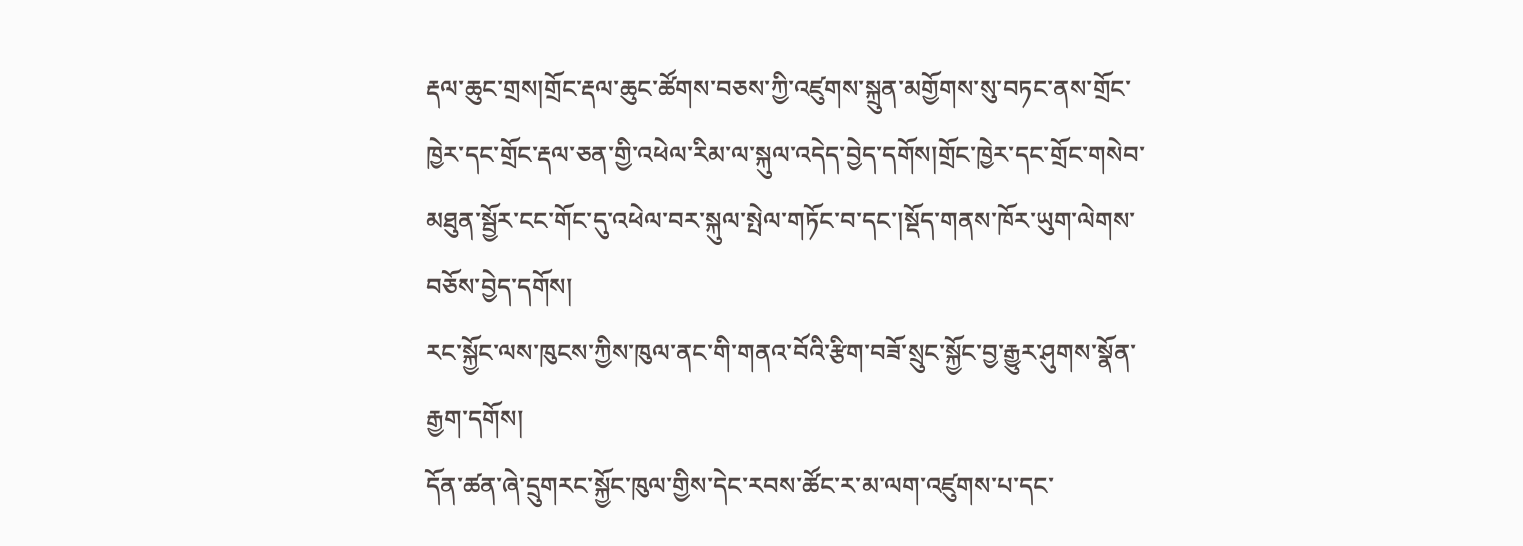རྡལ་ཆུང་གྲས།གྲོང་རྡལ་ཆུང་ཚོགས་བཅས་ཀྱི་འཛུགས་སྐྲུན་མགྱོགས་སུ་བཏང་ནས་གྲོང་ཁྱེར་དང་གྲོང་རྡལ་ཅན་གྱི་འཕེལ་རིམ་ལ་སྐུལ་འདེད་བྱེད་དགོས།གྲོང་ཁྱེར་དང་གྲོང་གསེབ་མཐུན་སྦྱོར་ངང་གོང་དུ་འཕེལ་བར་སྐུལ་སྤེལ་གཏོང་བ་དང་།སྡོད་གནས་ཁོར་ཡུག་ལེགས་བཅོས་བྱེད་དགོས།
རང་སྐྱོང་ལས་ཁུངས་ཀྱིས་ཁུལ་ནང་གི་གནའ་བོའི་རྩིག་བཟོ་སྲུང་སྐྱོང་བྱ་རྒྱུར་ཤུགས་སྣོན་རྒྱག་དགོས།
དོན་ཚན་ཞེ་དྲུགརང་སྐྱོང་ཁུལ་གྱིས་དེང་རབས་ཚོང་ར་མ་ལག་འཛུགས་པ་དང་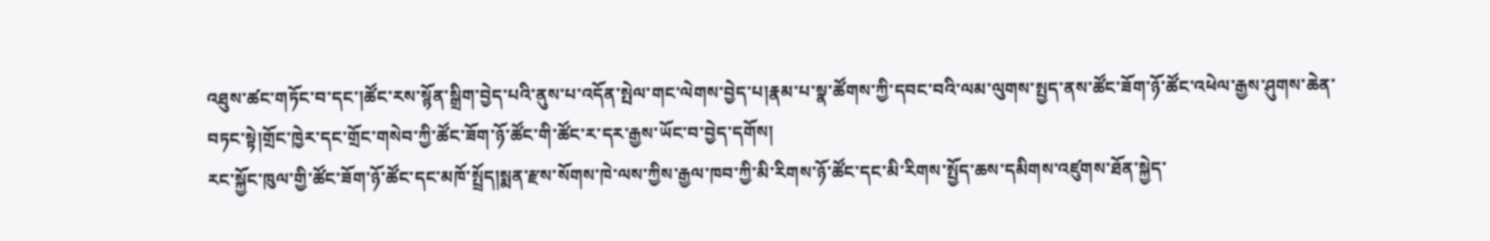འཐུས་ཚང་གཏོང་བ་དང་།ཚོང་རས་སྙོན་སྒྲིག་བྱེད་པའི་ནུས་པ་འདོན་སྤེལ་གང་ལེགས་བྱེད་པ།རྣམ་པ་སྣ་ཚོགས་ཀྱི་དབང་བའི་ལམ་ལུགས་སྤྱད་ནས་ཚོང་ཟོག་ཉོ་ཚོང་འཕེལ་རྒྱས་ཤུགས་ཆེན་བཏང་སྟེ།གྲོང་ཁྱེར་དང་གྲོང་གསེབ་ཀྱི་ཚོང་ཟོག་ཉོ་ཚོང་གི་ཚོང་ར་དར་རྒྱས་ཡོང་བ་བྱེད་དགོས།
རང་སྐྱོང་ཁུལ་གྱི་ཚོང་ཟོག་ཉོ་ཚོང་དང་མཁོ་སྤྲོད།སྨན་རྫས་སོགས་ཁེ་ལས་ཀྱིས་རྒྱལ་ཁབ་ཀྱི་མི་རིགས་ཉོ་ཚོང་དང་མི་རིགས་སྤྱོད་ཆས་དམིགས་འཛུགས་ཐོན་སྐྱེད་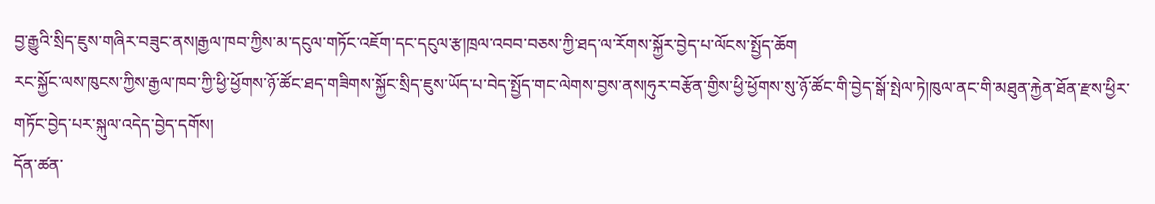བྱ་རྒྱུའི་སྲིད་ཇུས་གཞིར་བཟུང་ནས།རྒྱལ་ཁབ་ཀྱིས་མ་དངུལ་གཏོང་འཇོག་དང་དངུལ་རྩ།ཁྲལ་འབབ་བཅས་ཀྱི་ཐད་ལ་རོགས་སྐྱོར་བྱེད་པ་ལོངས་སྤྱོད་ཆོག
རང་སྐྱོང་ལས་ཁུངས་ཀྱིས་རྒྱལ་ཁབ་ཀྱི་ཕྱི་ཕྱོགས་ཉོ་ཚོང་ཐད་གཟིགས་སྐྱོང་སྲིད་ཇུས་ཡོད་པ་བེད་སྤྱོད་གང་ལེགས་བྱས་ནས།ཧུར་བརྩོན་གྱིས་ཕྱི་ཕྱོགས་སུ་ཉོ་ཚོང་གི་བྱེད་སྒོ་སྤེལ་ཏེ།ཁུལ་ནང་གི་མཐུན་རྐྱེན་ཐོན་རྫས་ཕྱིར་གཏོང་བྱེད་པར་སྐུལ་འདེད་བྱེད་དགོས།
དོན་ཚན་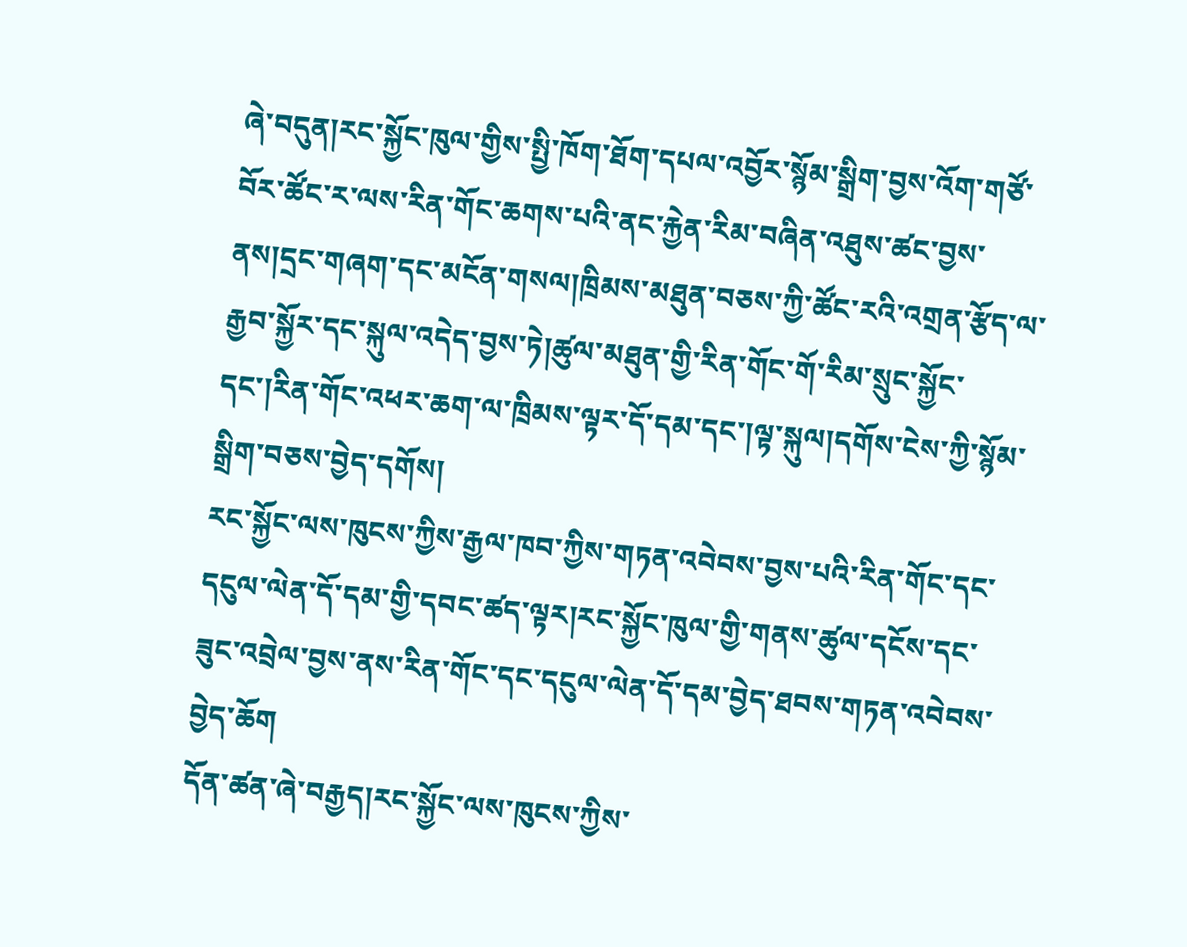ཞེ་བདུན།རང་སྐྱོང་ཁུལ་གྱིས་སྤྱི་ཁོག་ཐོག་དཔལ་འབྱོར་སྙོམ་སྒྲིག་བྱས་འོག་གཙོ་བོར་ཚོང་ར་ལས་རིན་གོང་ཆགས་པའི་ནང་རྐྱེན་རིམ་བཞིན་འཐུས་ཚང་བྱས་ནས།དྲང་གཞག་དང་མངོན་གསལ།ཁྲིམས་མཐུན་བཅས་ཀྱི་ཚོང་རའི་འགྲན་རྩོད་ལ་རྒྱབ་སྐྱོར་དང་སྐུལ་འདེད་བྱས་ཏེ།ཚུལ་མཐུན་གྱི་རིན་གོང་གོ་རིམ་སྲུང་སྐྱོང་དང་།རིན་གོང་འཕར་ཆག་ལ་ཁྲིམས་ལྟར་དོ་དམ་དང་།ལྟ་སྐུལ།དགོས་ངེས་ཀྱི་སྙོམ་སྒྲིག་བཅས་བྱེད་དགོས།
རང་སྐྱོང་ལས་ཁུངས་ཀྱིས་རྒྱལ་ཁབ་ཀྱིས་གཏན་འབེབས་བྱས་པའི་རིན་གོང་དང་དངུལ་ལེན་དོ་དམ་གྱི་དབང་ཚད་ལྟར།རང་སྐྱོང་ཁུལ་གྱི་གནས་ཚུལ་དངོས་དང་ཟུང་འབྲེལ་བྱས་ནས་རིན་གོང་དང་དངུལ་ལེན་དོ་དམ་བྱེད་ཐབས་གཏན་འབེབས་བྱེད་ཆོག
དོན་ཚན་ཞེ་བརྒྱད།རང་སྐྱོང་ལས་ཁུངས་ཀྱིས་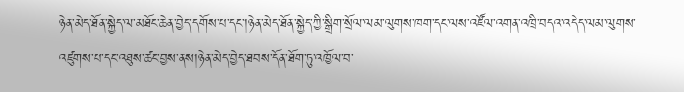ཉེན་མེད་ཐོན་སྐྱེད་ལ་མཐོང་ཆེན་བྱེད་དགོས་པ་དང་།ཉེན་མེད་ཐོན་སྐྱེད་ཀྱི་སྒྲིག་སྲོལ་ལམ་ལུགས་ཁག་དང་ལས་འཛོལ་འགན་འཁྲི་བདའ་འདེད་ལམ་ལུགས་འཛུགས་པ་དང་འཐུས་ཚང་བྱས་ནས།ཉེན་མེད་བྱེད་ཐབས་དོན་ཐོག་ཏུ་འཁྱོལ་བ་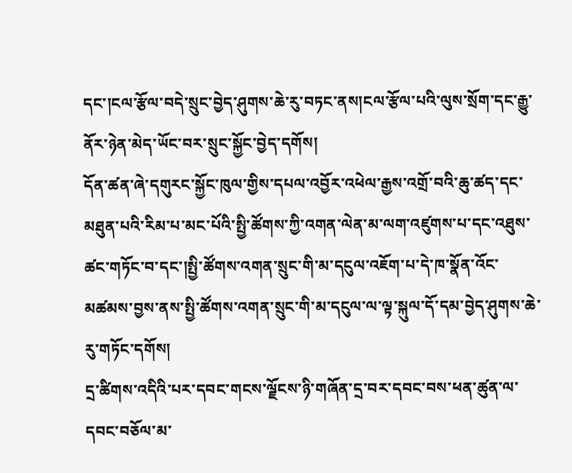དང་།ངལ་རྩོལ་བདེ་སྲུང་བྱེད་ཤུགས་ཆེ་རུ་བཏང་ནས།ངལ་རྩོལ་པའི་ལུས་སྲོག་དང་རྒྱུ་ནོར་ཉེན་མེད་ཡོང་བར་སྲུང་སྐྱོང་བྱེད་དགོས།
དོན་ཚན་ཞེ་དགུརང་སྐྱོང་ཁུལ་གྱིས་དཔལ་འབྱོར་འཕེལ་རྒྱས་འགྲོ་བའི་ཆུ་ཚད་དང་མཐུན་པའི་རིམ་པ་མང་པོའི་སྤྱི་ཚོགས་ཀྱི་འགན་ལེན་མ་ལག་འཛུགས་པ་དང་འཐུས་ཚང་གཏོང་བ་དང་།སྤྱི་ཚོགས་འགན་སྲུང་གི་མ་དངུལ་འཇོག་པ་དེ་ཁ་སྣོན་འོང་མཚམས་བྱས་ནས་སྤྱི་ཚོགས་འགན་སྲུང་གི་མ་དངུལ་ལ་ལྟ་སྐུལ་དོ་དམ་བྱེད་ཤུགས་ཆེ་རུ་གཏོང་དགོས།
དྲ་ཚིགས་འདིའི་པར་དབང་གངས་ལྗོངས་ཉི་གཞོན་དྲ་བར་དབང་བས་ཕན་ཚུན་ལ་དབང་བཅོལ་མ་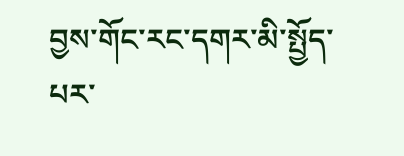བྱས་གོང་རང་དགར་མི་སྤྱོད་པར་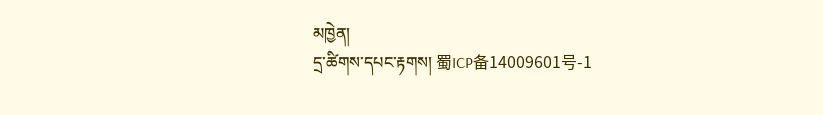མཁྱེན།
དྲ་ཚིགས་དཔང་རྟགས། 蜀ICP备14009601号-1